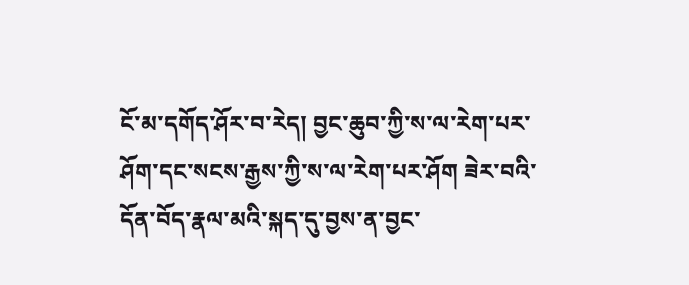ངོ་མ་དགོད་ཤོར་བ་རེད། བྱང་ཆུབ་ཀྱི་ས་ལ་རེག་པར་ཤོག་དང་སངས་རྒྱས་ཀྱི་ས་ལ་རེག་པར་ཤོག ཟེར་བའི་དོན་བོད་རྣལ་མའི་སྐད་དུ་བྱས་ན་བྱང་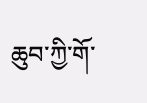ཆུབ་ཀྱི་གོ་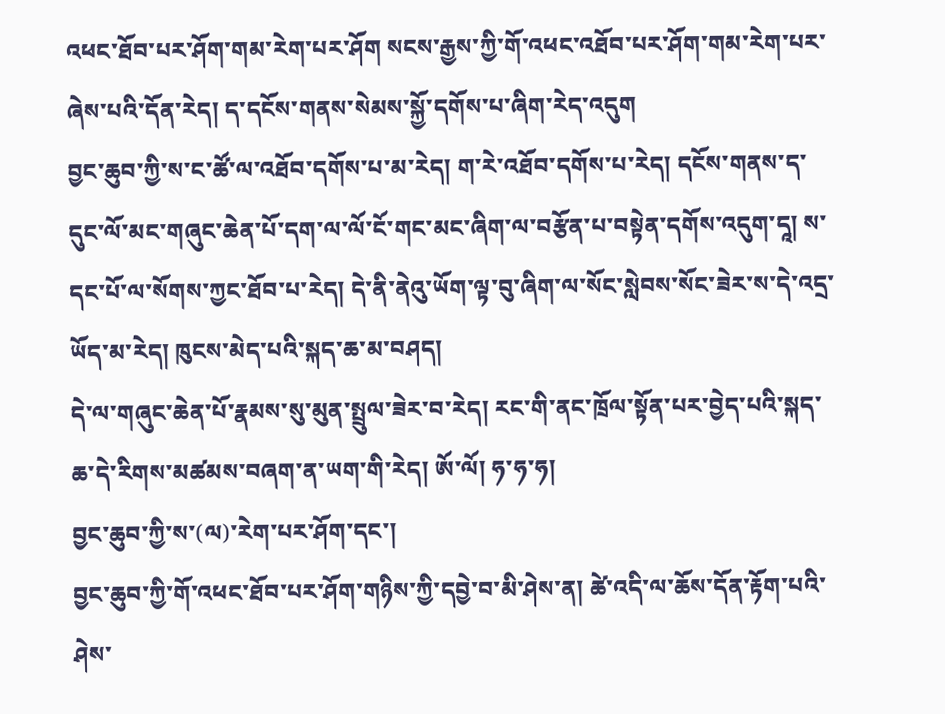འཕང་ཐོབ་པར་ཤོག་གམ་རེག་པར་ཤོག སངས་རྒྱས་ཀྱི་གོ་འཕང་འཐོབ་པར་ཤོག་གམ་རེག་པར་ཞེས་པའི་དོན་རེད། ད་དངོས་གནས་སེམས་སྐྱོ་དགོས་པ་ཞིག་རེད་འདུག
བྱང་ཆུབ་ཀྱི་ས་ང་ཚོ་ལ་འཐོབ་དགོས་པ་མ་རེད། ག་རེ་འཐོབ་དགོས་པ་རེད། དངོས་གནས་ད་དུང་ལོ་མང་གཞུང་ཆེན་པོ་དག་ལ་ལོ་ངོ་གང་མང་ཞིག་ལ་བརྩོན་པ་བསྟེན་དགོས་འདུག་དཱ། ས་དང་པོ་ལ་སོགས་ཀྱང་ཐོབ་པ་རེད། དེ་ནི་ནེའུ་ཡོག་ལྟ་བུ་ཞིག་ལ་སོང་སླེབས་སོང་ཟེར་ས་དེ་འདྲ་ཡོད་མ་རེད། ཁུངས་མེད་པའི་སྐད་ཆ་མ་བཤད།
དེ་ལ་གཞུང་ཆེན་པོ་རྣམས་སུ་མུན་སྤྲུལ་ཟེར་བ་རེད། རང་གི་ནང་ཁྲོལ་སྟོན་པར་བྱེད་པའི་སྐད་ཆ་དེ་རིགས་མཚམས་བཞག་ན་ཡག་གི་རེད། ཨོ་ལོ། ཧ་ཧ་ཧ།
བྱང་ཆུབ་ཀྱི་ས་(ལ)་རེག་པར་ཤོག་དང་།
བྱང་ཆུབ་ཀྱི་གོ་འཕང་ཐོབ་པར་ཤོག་གཉིས་ཀྱི་དབྱེ་བ་མི་ཤེས་ན། ཚེ་འདི་ལ་ཆོས་དོན་རྟོག་པའི་ཤེས་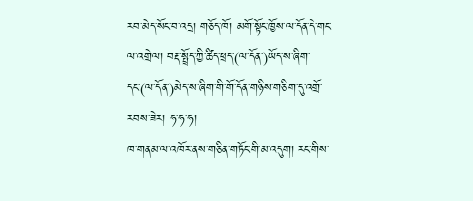རབ་མེད་སོང་བ་འདྲ། གཅོད་ཁོ། མགོ་སྟོང་ཁྱོས་ལ་དོན་དེ་གང་ལ་འགྲེལ། བརྡ་སྤྲོད་ཀྱི་ཚིད་ཕྲད་(ལ་དོན་)ཡོད་ས་ཞིག་དང་(ལ་དོན་)མེད་ས་ཞིག་གི་གོ་དོན་གཉིས་གཅིག་དུ་འགྲོ་རབས་ཟེར། ཧ་ཧ་ཧ།
ཁ་གནམ་ལ་འཁོར་ནས་གཅིན་གཏོང་གི་མ་འདུག། རང་གིས་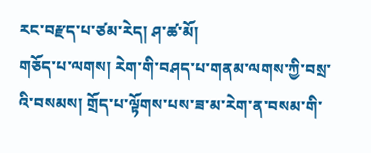རང་བརྫད་པ་ཙམ་རེད། ཤ་ཚ་མོ།
གཅོད་པ་ལགས། རེག་གི་བཤད་པ་གནམ་ལགས་ཀྱི་བསྲ་འི་བསམས། གྲོད་པ་ལྟོགས་པས་ཟ་མ་རེག་ན་བསམ་གི་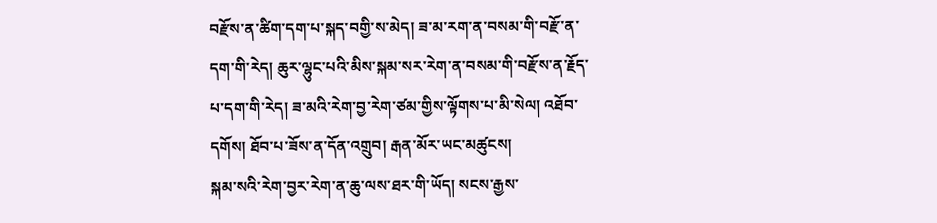བརྫོས་ན་ཚིག་དག་པ་སྐད་བགྱི་ས་མེད། ཟ་མ་རག་ན་བསམ་གི་བརྫོ་ན་དག་གི་རེད། ཆུར་ལྷུང་པའི་མིས་སྐམ་སར་རེག་ན་བསམ་གི་བརྫོས་ན་རྗོད་པ་དག་གི་རེད། ཟ་མའི་རེག་བྱ་རེག་ཙམ་གྱིས་ལྟོགས་པ་མི་སེལ། འཐོབ་དགོས། ཐོབ་པ་ཟོས་ན་དོན་འགྲུབ། རྒན་མོར་ཡང་མཚུངས།
སྐམ་སའི་རེག་བྱར་རེག་ན་ཆུ་ལས་ཐར་གི་ཡོད། སངས་རྒྱས་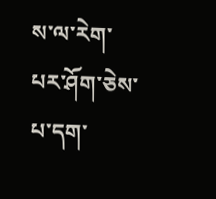ས་ལ་རེག་པར་ཤོག་ཅེས་པ་དག་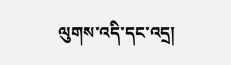ལུགས་འདི་དང་འདྲ།